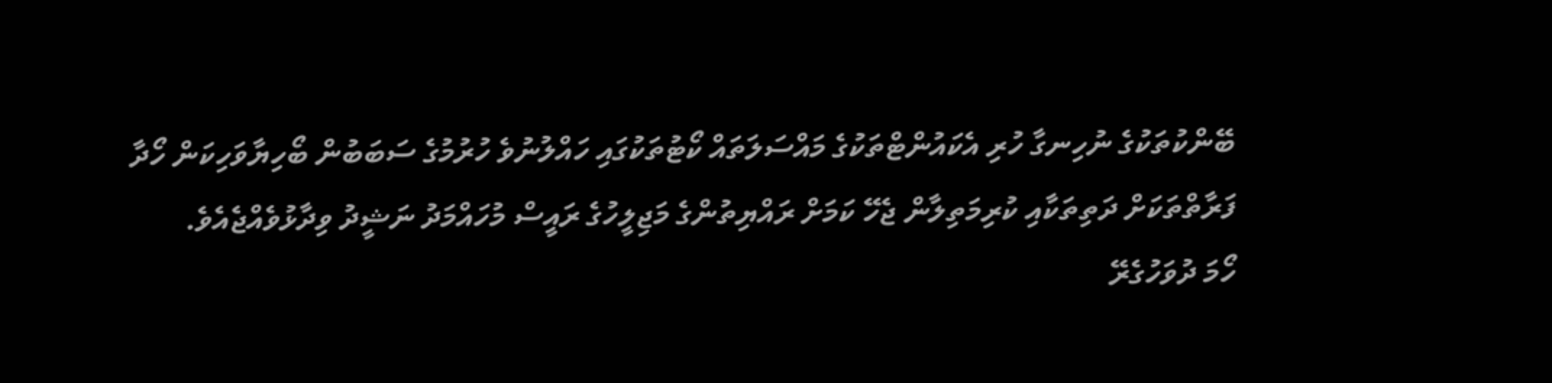ބޭންކުތަކުގެ ނުހިނގާ ހުރި އެކައުންޓްތަކުގެ މައްސަލަތައް ކޯޓުތަކުގައި ހައްލުނުވެ ހުރުމުގެ ސަބަބުން ބޯހިޔާވަހިކަން ހޯދާ ފަރާތްތަކަށް ދަތިތަކާއި ކުރިމަތިލާން ޖެހޭ ކަމަށް ރައްޔިތުންގެ މަޖިލީހުގެ ރައީސް މުހައްމަދު ނަޝީދު ވިދާޅުވެއްޖެއެވެ.
ހޯމަ ދުވަހުގެރޭ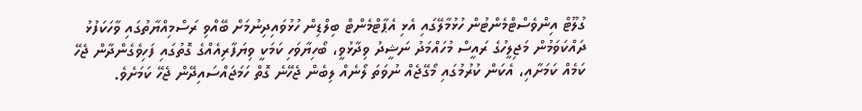ގުލޫޓް އިންވެސްޓްމެންޓުން ހުޅުމާލޭގައި އެޅި އެޕާޓްމެންޓް ބިލްޑިން ހުޅުވައިދިނުމަށް ބޭއްވި ރަސްމިއްޔާތުގައި ވާހަކަފުޅު ދައްކަވަމުން މަޖިލީހުގެ ރައީސް މުހައްމަދު ނަޝީދު ވިދާޅުވީ، ބޯހިޔާވަހި ކަމަކީ ވިޔަފާރިއެއްގެ ގޮތުގައި ފަހިވެގެންދާން ޖެހޭ ކަމެއް ކަމަށާއި، އެކަން ކުރުމުގައި މޯގޭޖެއް ނުވަތަ ލޯނެއް ލިބެން ޖެހޭނެ ގޮތް ހަމަޖައްސައިދޭން ޖެހޭ ކަމަށެވެ.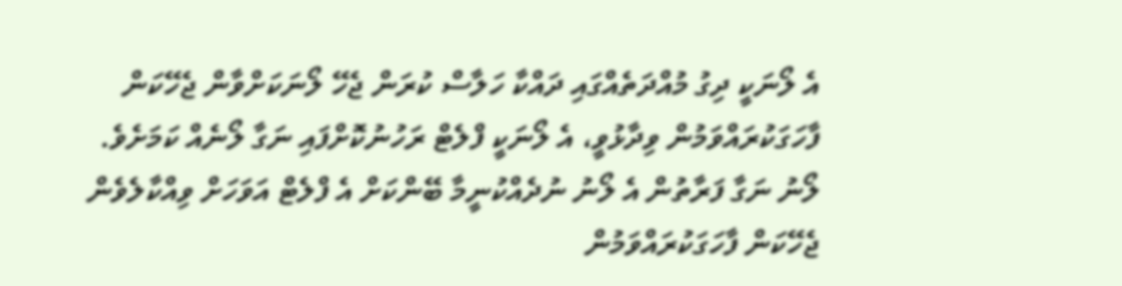އެ ލޯނަކީ ދިގު މުއްދަތެއްގައި ދައްކާ ހަލާސް ކުރަން ޖެހޭ ލޯނަކަށްވާން ޖެހޭކަން ފާހަގަކުރައްވަމުން ވިދާޅުވީ، އެ ލޯނަކީ ފްލެޓް ރަހުނުކޮށްފައި ނަގާ ލޯނެއް ކަމަށެވެ.
ލޯނު ނަގާ ފަރާތުން އެ ލޯނު ނުދެއްކުނީމާ ބޭންކަށް އެ ފްލެޓް އަވަހަށް ވިއްކާލެވެން ޖެހޭކަން ފާހަގަކުރައްވަމުން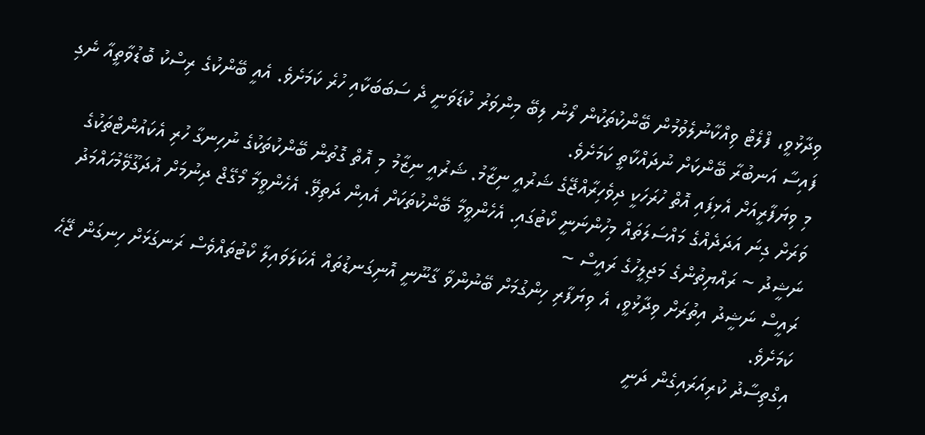ވިދާޅުވީ، ފްލެޓް ވިއްކާނުލެވުމުން ބޭންކުތަކުން ލޯނު ލިބޭ މިންވަރު ކުޑަވަނީ ދެ ސަބަބަކާއި ހުރެ ކަމަށެވެ. އެއީ ބޭންކުގެ ރިސްކު ބޮޑުވާތީއާ ނެގި ފައިސާ އަނބުރާ ބޭންކަށް ނުދައްކާތީ ކަމަށެވެ.
މި ވިޔަފާރީއަށް އެޅިފައި އޮތް ހުރަހަކީ ދިވެހިރާއްޖޭގެ ޝަރުއީ ނިޒާމު. ޝަރުއީ ނިޒާމު މި އޮތް ގޮތުން ބޭންކުތަކުގެ ނުހިނގާ ހުރި އެކައުންޓްތަކުގެ ވަރަށް ގިނަ އަދަދެއްގެ މައްސަލަތައް މިހުންނަނީ ކޯޓުގައި. އެހެންވީމާ ބޭންކުތަކަށް އެއިން ދަތިވޭ. އެހެންވީމާ މޯގޭޖް ދިނުމަށް އުދަގޫވޭމުހައްމަދު ނަޝީދު ~ ރައްޔިތުންގެ މަޖިލީހުގެ ރައީސް ~
ރައީސް ނަޝީދު އިތުރަށް ވިދާޅުވީ، އެ ވިޔަފާރި ހިންގުމަށް ބޭނުންވާ ގާނޫނީ އޮނިގަނޑުތައް އެކަލަވައިލާ ކޯޓުތައްވެސް ރަނގަޅަށް ހިނގަން ޖޭޙެ ކަމަށެވެ.
އިގްތިސާދު ކުރިއަރައިގެން ދަނީ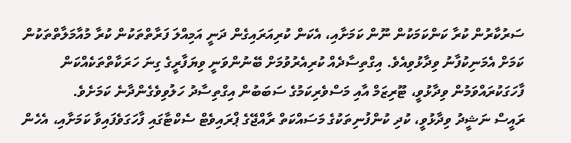ސަރުކާރުން ކުރާ ކަންކަމަކުން ނޫން ކަމަށާއި، އެކަން ކުރިއަރައިގެން ދަނީ އަމިއްލަ ފަރާތްތަކުން ކުރާ މުއާމަލާތްތަކުން ކަމަށް އެމަނިކުފާނު ވިދާޅުވިއެވެ. އިގްތިސާދެއް ކުރިއެރުވުމަށް ބޭނުންވަނީ ވިޔަފާރީގެ ގިނަ ހަރަކާތްތަކެއްކަން ފާހަގަކުރައްވަމުން ވިދާޅުވީ، ޓޫރިޒަމް އާއި މަސްވެރިކަމުގެ ސަބަބުން އިގްތިސާދު ހަލުވިވެގެންދާނެ ކަމަށެވެ.
ރައީސް ނަޝީދު ވިދާޅުވީ، ކުދި ކުންފުނިތަކުގެ މަސައްކަތް ރާއްޖޭގެ ޕްރައިވެޓް ސެކްޓާގައި ފާހަގަވެފައިވާ ކަމަށާއި، އެހެން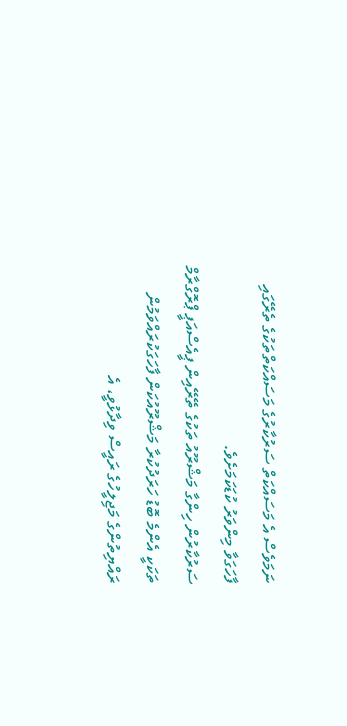ނަމަވެސް އެ މަސައްކަތް ސަރުކާރުގެ މަސައްކަތްތަކުގެ ތެރޭގައި ފާހަގަވާ މިންވަރު ކުޑަކަމަށެވެ.
ސަރުކާރުން ހިންގާ މަޝްރޫއު ތަކުގެ ތޭރޭއިން ޕީއެސްއަޕީ ޕްރޮގްރާމް ތަކަކީ އެންމެ ބޮޑު ހަރަދުކުރާ މަޝްރޫއުކަން ފާހަގަކުރައްވަމުން ރައްޔިތުންގެ މަޖިލީހުގެ ރައީސް ވިދާޅުވީ، އެ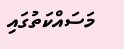މަސައްކަތުގައި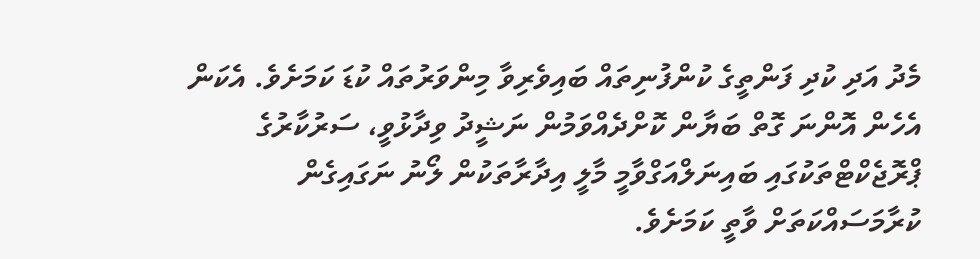މެދު އަދި ކުދި ފަންތީގެ ކުންފުނިތައް ބައިވެރިވާ މިންވަރުތައް ކުޑަ ކަމަށެވެ. އެކަން އެހެން އޮންނަ ގޮތް ބަޔާން ކޮށްދެއްވަމުން ނަޝީދު ވިދާޅުވީ، ސަރުކާރުގެ ޕްރޮޖެކްޓްތަކުގައި ބައިނަލްއަގްވާމީ މާލީ އިދާރާތަކުން ލޯނު ނަގައިގެން ކުރާމަސައްކަތަށް ވާތީ ކަމަށެވެ.